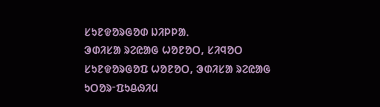ᱥᱩᱱᱫᱚᱨᱜᱚᱰ ᱡᱤᱞᱞᱟᱹ
ᱳᱰᱤᱥᱟ ᱨᱮᱭᱟᱜ ᱦᱚᱱᱚᱛ, ᱥᱤᱧᱚᱛ
ᱥᱩᱱᱫᱚᱨᱜᱚᱯ ᱦᱚᱱᱚᱛ, ᱳᱰᱤᱥᱟ ᱨᱮᱭᱟᱜ ᱩᱛᱚᱨᱼᱯᱩᱪᱷᱤᱢ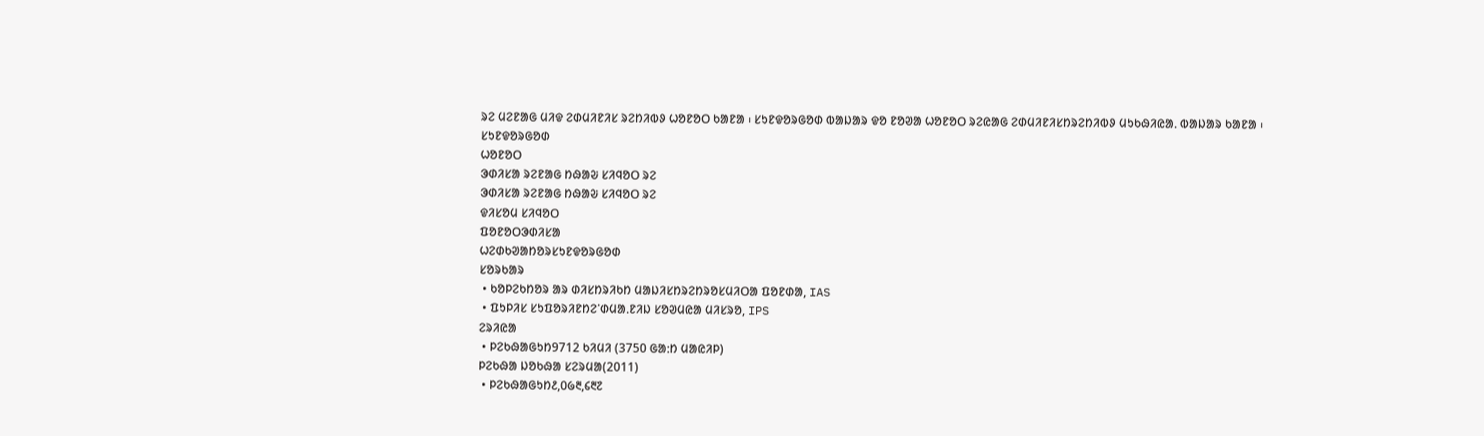ᱨᱮ ᱢᱮᱱᱟᱜ ᱢᱤᱫ ᱮᱰᱢᱤᱱᱤᱥ ᱨᱮᱴᱤᱵᱽ ᱦᱚᱱᱚᱛ ᱠᱟᱱᱟ ᱾ ᱥᱩᱱᱫᱚᱨᱜᱚᱰ ᱵᱟᱡᱟᱨ ᱫᱚ ᱱᱚᱣᱟ ᱦᱚᱱᱚᱛ ᱨᱮᱭᱟᱜ ᱮᱰᱢᱤᱱᱤᱥᱴᱨᱮᱴᱤᱵᱽ ᱢᱩᱠᱷᱤᱭᱟᱹ ᱵᱟᱡᱟᱨ ᱠᱟᱱᱟ ᱾
ᱥᱩᱱᱫᱚᱨᱜᱚᱰ
ᱦᱚᱱᱚᱛ
ᱳᱰᱤᱥᱟ ᱨᱮᱱᱟᱜ ᱴᱷᱟᱶ ᱥᱤᱧᱚᱛ ᱨᱮ
ᱳᱰᱤᱥᱟ ᱨᱮᱱᱟᱜ ᱴᱷᱟᱶ ᱥᱤᱧᱚᱛ ᱨᱮ
ᱫᱤᱥᱚᱢ ᱥᱤᱧᱚᱛ
ᱯᱚᱱᱚᱛᱳᱰᱤᱥᱟ
ᱦᱮᱰᱠᱣᱟᱴᱚᱨᱥᱩᱱᱫᱚᱨᱜᱚᱰ
ᱥᱚᱨᱠᱟᱨ
 • ᱠᱚᱞᱮᱠᱴᱚᱨ ᱟᱨ ᱰᱤᱥᱴᱨᱤᱠᱴ ᱢᱟᱡᱤᱥᱴᱨᱮᱴᱨᱚᱥᱢᱤᱛᱟ ᱯᱚᱱᱰᱟ, IAS
 • ᱯᱩᱞᱤᱥ ᱥᱩᱯᱚᱨᱤᱱᱴᱮᱸᱰᱢᱟᱹᱱᱤᱡ ᱥᱚᱣᱢᱭᱟ ᱢᱤᱥᱨᱚ, IPS
ᱮᱨᱤᱭᱟ
 • ᱞᱮᱠᱷᱟᱜᱩᱴ9712 ᱠᱤᱢᱤ (3750 ᱜᱟᱺᱴ ᱢᱟᱭᱤᱞ)
ᱞᱮᱠᱷᱟ ᱡᱚᱠᱷᱟ ᱥᱮᱨᱢᱟ(2011)
 • ᱞᱮᱠᱷᱟᱜᱩᱴ᱒,᱐᱙᱓,᱔᱓᱗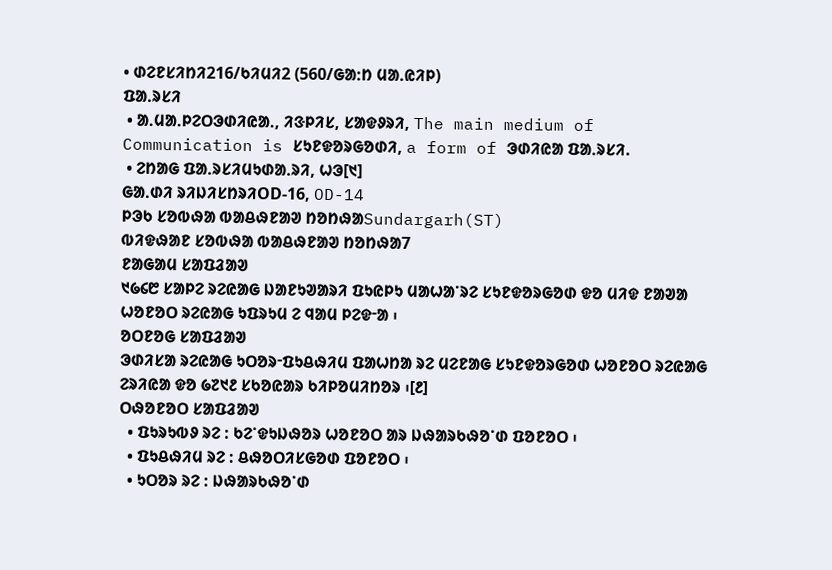• ᱰᱮᱱᱥᱤᱴᱤ216/ᱠᱤᱢᱤ2 (560/ᱜᱟᱺᱴ ᱢᱟᱹᱭᱤᱞ)
ᱯᱟᱹᱨᱥᱤ
 • ᱟᱹᱢᱟᱹᱞᱮᱛᱳᱰᱤᱭᱟᱹ, ᱤᱝᱞᱤᱥ, ᱥᱟᱫᱽᱨᱤ, The main medium of Communication is ᱥᱩᱱᱫᱚᱨᱜᱚᱰᱤ, a form of ᱳᱰᱤᱭᱟ ᱯᱟᱹᱨᱥᱤ.
 • ᱮᱴᱟᱜ ᱯᱟᱹᱨᱥᱤᱢᱩᱰᱟᱹᱨᱤ, ᱦᱳ[᱑]
ᱜᱟᱹᱰᱤ ᱨᱤᱡᱤᱥᱴᱨᱤOD-16, OD-14
ᱞᱳᱠ ᱥᱚᱵᱷᱟ ᱵᱟᱪᱷᱱᱟᱣ ᱴᱚᱴᱷᱟSundargarh(ST)
ᱵᱤᱫᱷᱟᱱ ᱥᱚᱵᱷᱟ ᱵᱟᱪᱷᱱᱟᱣ ᱴᱚᱴᱷᱟ7
ᱱᱟᱜᱟᱢ ᱥᱟᱯᱲᱟᱣ
᱑᱙᱔᱘ ᱥᱟᱞᱮ ᱨᱮᱭᱟᱜ ᱡᱟᱱᱩᱣᱟᱨᱤ ᱯᱩᱭᱞᱩ ᱢᱟᱦᱟᱸᱨᱮ ᱥᱩᱱᱫᱚᱨᱜᱚᱰ ᱫᱚ ᱢᱤᱫ ᱱᱟᱣᱟ ᱦᱚᱱᱚᱛ ᱨᱮᱭᱟᱜ ᱩᱯᱨᱩᱢ ᱮ ᱧᱟᱢ ᱞᱮᱫᱼᱟ ᱾
ᱚᱛᱱᱚᱜ ᱥᱟᱯᱲᱟᱣ
ᱳᱰᱤᱥᱟ ᱨᱮᱭᱟᱜ ᱩᱛᱚᱨᱼᱯᱩᱪᱷᱤᱢ ᱯᱟᱦᱴᱟ ᱨᱮ ᱢᱮᱱᱟᱜ ᱥᱩᱱᱫᱚᱨᱜᱚᱰ ᱦᱚᱱᱚᱛ ᱨᱮᱭᱟᱜ ᱮᱨᱤᱭᱟ ᱫᱚ ᱙᱗᱑᱒ ᱥᱠᱚᱭᱟᱨ ᱠᱤᱞᱚᱢᱤᱴᱚᱨ ᱾[᱒]
ᱛᱷᱚᱱᱚᱛ ᱥᱟᱯᱲᱟᱣ
  • ᱯᱩᱨᱩᱵᱽ ᱨᱮ : ᱠᱮᱸᱫᱩᱡᱷᱚᱨ ᱦᱚᱱᱚᱛ ᱟᱨ ᱡᱷᱟᱨᱠᱷᱚᱸᱰ ᱯᱚᱱᱚᱛ ᱾
  • ᱯᱩᱪᱷᱤᱢ ᱨᱮ : ᱪᱷᱚᱛᱤᱥᱜᱚᱰ ᱯᱚᱱᱚᱛ ᱾
  • ᱩᱛᱚᱨ ᱨᱮ : ᱡᱷᱟᱨᱠᱷᱚᱸᱰ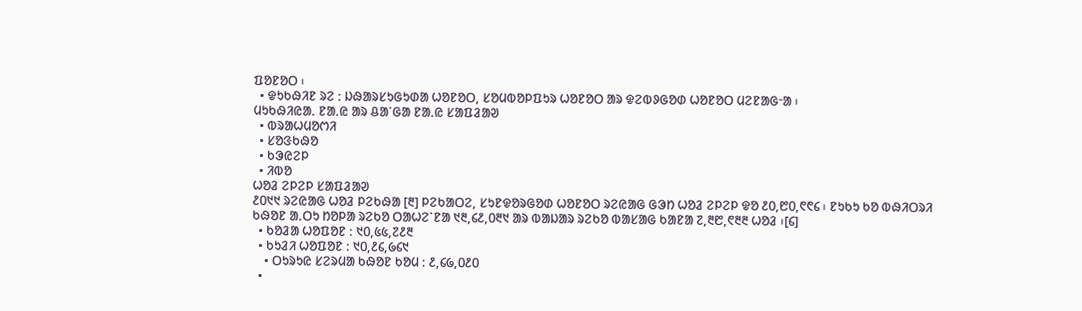ᱯᱚᱱᱚᱛ ᱾
  • ᱫᱩᱠᱷᱤᱱ ᱨᱮ : ᱡᱷᱟᱨᱥᱩᱜᱩᱰᱟ ᱦᱚᱱᱚᱛ, ᱥᱚᱢᱵᱚᱞᱯᱩᱨ ᱦᱚᱱᱚᱛ ᱟᱨ ᱫᱮᱵᱽᱜᱚᱰ ᱦᱚᱱᱚᱛ ᱢᱮᱱᱟᱜᱼᱟ ᱾
ᱢᱩᱠᱷᱤᱭᱟᱹ ᱱᱟᱹᱭ ᱟᱨ ᱪᱟᱸᱜᱟ ᱱᱟᱹᱭ ᱥᱟᱯᱲᱟᱣ
  • ᱵᱨᱟᱦᱢᱚᱬᱤ
  • ᱥᱚᱝᱠᱷᱚ
  • ᱠᱳᱭᱮᱞ
  • ᱤᱵᱚ
ᱦᱚᱲ ᱮᱞᱮᱞ ᱥᱟᱯᱲᱟᱣ
᱒᱐᱑᱑ ᱨᱮᱭᱟᱜ ᱦᱚᱲ ᱞᱮᱠᱷᱟ [᱓] ᱞᱮᱠᱟᱛᱮ, ᱥᱩᱱᱫᱚᱨᱜᱚᱰ ᱦᱚᱱᱚᱛ ᱨᱮᱭᱟᱜ ᱜᱳᱴ ᱦᱚᱲ ᱮᱞᱮᱞ ᱫᱚ ᱒᱐,᱘᱐,᱖᱖᱔ ᱾ ᱱᱩᱠᱩ ᱠᱚ ᱵᱷᱤᱛᱨᱤ ᱠᱷᱚᱱ ᱟᱹᱛᱩ ᱴᱚᱞᱟ ᱨᱮᱠᱚ ᱛᱟᱦᱮᱸᱱᱟ ᱑᱓,᱔᱒,᱐᱓᱑ ᱟᱨ ᱵᱟᱡᱟᱨ ᱨᱮᱠᱚ ᱵᱟᱥᱟᱜ ᱠᱟᱱᱟ ᱗,᱓᱘,᱖᱓᱓ ᱦᱚᱲ ᱾[᱔]
  • ᱠᱚᱲᱟ ᱦᱚᱯᱚᱱ : ᱑᱐,᱕᱕,᱗᱒᱓
  • ᱠᱩᱲᱤ ᱦᱚᱯᱚᱱ : ᱑᱐,᱒᱔,᱙᱔᱑
    • ᱛᱩᱨᱩᱭ ᱥᱮᱨᱢᱟ ᱠᱷᱚᱱ ᱠᱚᱢ : ᱒,᱔᱙,᱐᱒᱐
  •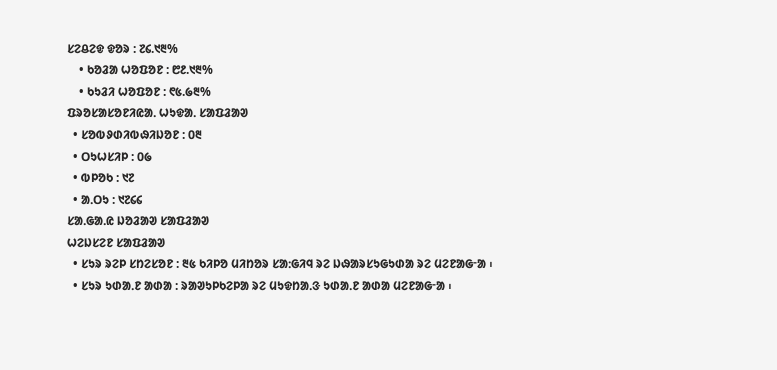ᱥᱮᱪᱮᱫ ᱫᱚᱨ : ᱗᱔.᱑᱓%
    • ᱠᱚᱲᱟ ᱦᱚᱯᱚᱱ : ᱘᱒.᱑᱓%
    • ᱠᱩᱲᱤ ᱦᱚᱯᱚᱱ : ᱖᱕.᱙᱓%
ᱯᱨᱚᱥᱟᱥᱚᱱᱤᱭᱟᱹ ᱦᱩᱫᱟᱹ ᱥᱟᱯᱲᱟᱣ
  • ᱥᱚᱵᱽᱰᱤᱵᱷᱤᱡᱚᱱ : ᱐᱓
  • ᱛᱩᱦᱥᱤᱞ : ᱐᱙
  • ᱵᱞᱚᱠ : ᱑᱗
  • ᱟᱹᱛᱩ : ᱑᱗᱔᱔
ᱥᱟᱹᱜᱟᱹᱭ ᱡᱚᱲᱟᱣ ᱥᱟᱯᱲᱟᱣ
ᱦᱮᱡᱥᱮᱱ ᱥᱟᱯᱲᱟᱣ
  • ᱥᱩᱨ ᱨᱮᱞ ᱥᱴᱮᱥᱚᱱ : ᱓᱕ ᱠᱤᱞᱚ ᱢᱤᱴᱚᱨ ᱥᱟᱺᱜᱤᱧ ᱨᱮ ᱡᱷᱟᱨᱥᱩᱜᱩᱰᱟ ᱨᱮ ᱢᱮᱱᱟᱜᱼᱟ ᱾
  • ᱥᱩᱨ ᱩᱰᱟᱹᱱ ᱟᱰᱟ : ᱨᱟᱣᱩᱞᱠᱮᱞᱟ ᱨᱮ ᱢᱩᱫᱴᱟᱹᱝ ᱩᱰᱟᱹᱱ ᱟᱰᱟ ᱢᱮᱱᱟᱜᱼᱟ ᱾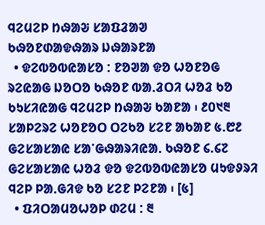ᱧᱮᱢᱮᱞ ᱴᱷᱟᱶ ᱥᱟᱯᱲᱟᱣ
ᱠᱷᱚᱱᱰᱟᱫᱷᱟᱨ ᱡᱷᱟᱨᱱᱟ
  • ᱫᱮᱵᱚᱵᱭᱟᱥᱚ : ᱱᱚᱣᱟ ᱫᱚ ᱦᱚᱱᱚᱜ ᱨᱮᱭᱟᱜ ᱡᱚᱛᱚ ᱠᱷᱚᱱ ᱵᱟᱹᱲᱛᱤ ᱦᱚᱲ ᱠᱚ ᱠᱩᱥᱤᱭᱟᱜ ᱧᱮᱢᱮᱞ ᱴᱷᱟᱶ ᱠᱟᱱᱟ ᱾ ᱒᱐᱑᱓ ᱥᱟᱞᱮᱨᱮ ᱦᱚᱱᱚᱛ ᱛᱮᱠᱚ ᱥᱮᱱ ᱟᱠᱟᱱ ᱕.᱘᱒ ᱜᱮᱥᱟᱥᱟᱭ ᱥᱟᱸᱜᱷᱟᱨᱤᱭᱟᱹ ᱠᱷᱚᱱ ᱔.᱔᱗ ᱜᱮᱥᱟᱥᱟᱭ ᱦᱚᱲ ᱫᱚ ᱫᱮᱵᱚᱵᱭᱟᱥᱚ ᱢᱩᱫᱽᱨᱤ ᱧᱮᱞ ᱞᱟᱹᱜᱤᱫ ᱠᱚ ᱥᱮᱱ ᱞᱮᱱᱟ ᱾ [᱕]
  • ᱯᱤᱛᱟᱢᱚᱦᱚᱞ ᱰᱮᱢ : ᱓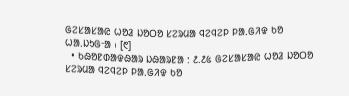ᱜᱮᱥᱟᱥᱟᱭ ᱦᱚᱲ ᱡᱚᱛᱚ ᱥᱮᱨᱢᱟ ᱧᱮᱧᱮᱞ ᱞᱟᱹᱜᱤᱫ ᱠᱚ ᱦᱟᱹᱡᱩᱜᱼᱟ ᱾ [᱖]
  • ᱠᱷᱚᱱᱰᱟᱫᱷᱟᱨ ᱡᱷᱟᱨᱱᱟ : ᱒.᱒᱕ ᱜᱮᱥᱟᱥᱟᱭ ᱦᱚᱲ ᱡᱚᱛᱚ ᱥᱮᱨᱢᱟ ᱧᱮᱧᱮᱞ ᱞᱟᱹᱜᱤᱫ ᱠᱚ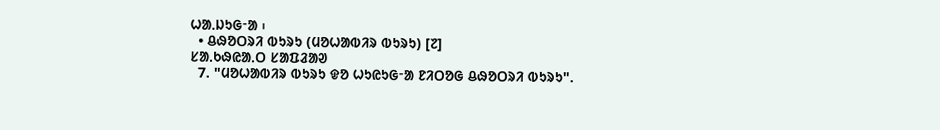ᱦᱟᱹᱡᱩᱜᱼᱟ ᱾
  • ᱪᱷᱚᱛᱨᱤ ᱵᱩᱨᱩ (ᱢᱚᱦᱟᱵᱤᱨ ᱵᱩᱨᱩ) [᱗]
ᱥᱟᱹᱠᱷᱭᱟᱹᱛ ᱥᱟᱯᱲᱟᱣ
  7. "ᱢᱚᱦᱟᱵᱤᱨ ᱵᱩᱨᱩ ᱫᱚ ᱦᱩᱭᱩᱜᱼᱟ ᱱᱤᱛᱚᱜ ᱪᱷᱚᱛᱨᱤ ᱵᱩᱨᱩ".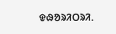ᱫᱷᱚᱨᱤᱛᱨᱤ.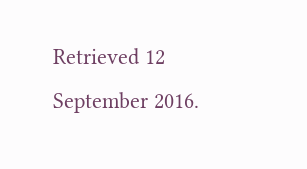Retrieved 12 September 2016.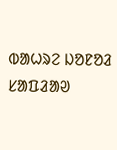ᱵᱟᱦᱨᱮ ᱡᱚᱱᱚᱲ ᱥᱟᱯᱲᱟᱣ